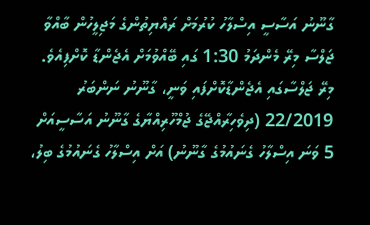ގާނޫނު އަސާސީ އިސްލާހު ކުރުމަށް ރައްޔިތުންގެ މަޖިލީހުން ބާއްވާ ޖަލްސާ މިރޭ މެންދަމު 1:30 ގައި ބޭއްވުމަށް އެޖެންޑާ ކޮށްފިއެވެ.
މިރޭ ޖަލްސާގައި އެޖެންޑާކޮށްފައި ވަނީ، ގާނޫނު ނަންބަރު 22/2019 (ދިވެހިރާއްޖޭގެ ޖުމްހޫރިއްޔާގެ ގާނޫނު އަސާސީއަށް 5 ވަނަ އިސްލާހު ގެނައުމުގެ ގާނޫނު) އަށް އިސްލާހު ގެނައުމުގެ ބިލު،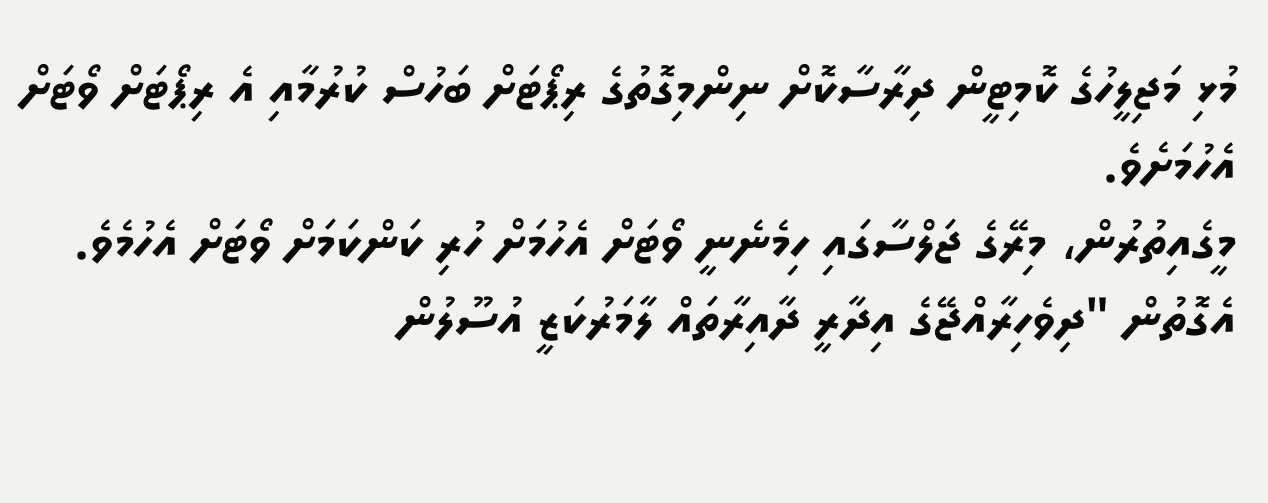މުޅި މަޖިލީހުގެ ކޮމިޓީން ދިރާސާކޮށް ނިންމިގޮތުގެ ރިޕޯޓަށް ބަހުސް ކުރުމާއި އެ ރިޕޯޓަށް ވޯޓަށް އެހުމަށެވެ.
މީގެއިތުރުން، މިރޭގެ ޖަލްސާގައި ހިމެނެނީ ވޯޓަށް އެހުމަށް ހުރި ކަންކަމަށް ވޯޓަށް އެހުމެވެ. އެގޮތުން "ދިވެހިރާއްޖޭގެ އިދާރީ ދާއިރާތައް ލާމަރުކަޒީ އުސޫލުން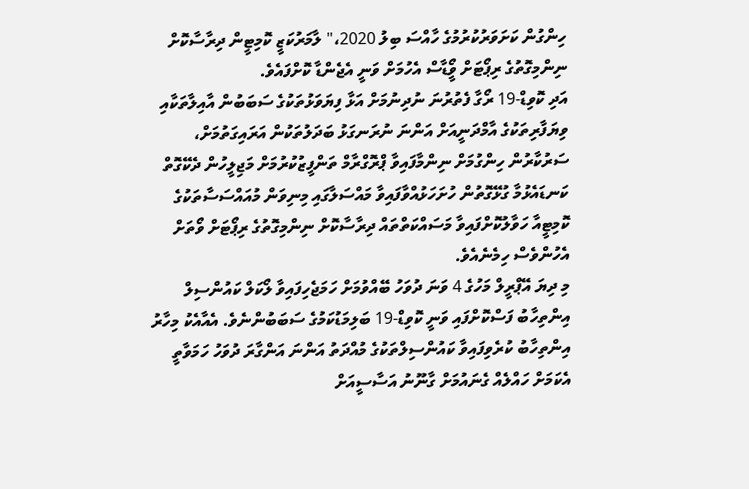ހިންގުން ކަށަވަރުކުރުމުގެ ހާއްސަ ބިލު 2020،" ލާމަރުކަޒީ ކޮމިޓީން ދިރާސާކޮށް ނިންމިގޮތުގެ ރިޕޯޓަށް ވީޯޑާސް އެހުމަށް ވަނީ އެޖެންޑާ ކޮށްފައެވެ.
އަދި ކޮވިޑް-19 ރޯގާ ފެތުރުނަ ނުދިނުމަށް އަޅާ ފިޔަވަޅުތަކުގެ ސަބަބުން އާއިލާތަކާއި ވިޔަފާރިތަކުގެ އާމްދަނީއަށް އަންނަ ނުރަނގަޅު ބަދަލުތަކުން އަރައިގަތުމަށް، ސަރުކާރުން ހިންގުމަށް ނިންމާފައިވާ ޕްރޮގްރާމް ތަންފީޒުކުރުމަށް މަޖިލީހުން ދެކޭގޮތް ކަނޑައެޅުމާ ގުޅޭގޮތުން ހުށަހަޅުއްވާފައިވާ މައްސަލާގައި މިނިވަން މުއައްސަސާތަކުގެ ކޮމިޓީއާ ހަވާލުކޮށްފައިވާ މަސައްކަތްތައް ދިރާސާކޮށް ނިންމިގޮތުގެ ރިޕޯޓަށް ވޯތަށް އެހުންވެސް ހިމެނެއެވެ.
މި ދިޔަ އޭޕްރީލް މަހުގެ 4 ވަނަ ދުވަހު ބޭއްވުމަށް ހަމަޖެހިފައިވާ ލޯކަލް ކައުންސިލް އިންތިހާބު ފަސްކޮށްފައި ވަނީ ކޮވިޑް-19 ބަލިމަޑުކަމުގެ ސަބަބުންނެވެ. އެއާއެކު މިހާރު އިންތިހާބު ކުރެވިފައިވާ ކައުންސިލްތަކުގެ މުއްދަތު އަންނަ އަންގާރަ ދުވަހު ހަމަވާތީ އެކަމަށް ހައްލެއް ގެނައުމަށް ގާނޫނު އަސާސީއަށް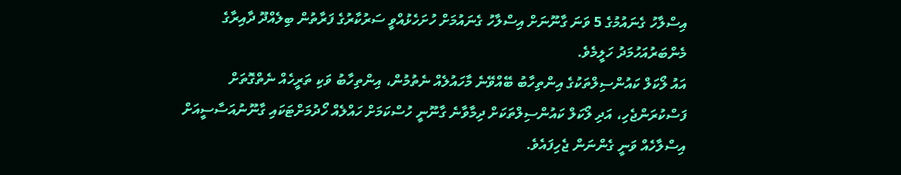އިސްލާހު ގެނައުމުގެ 5 ވަނަ ގާނޫނަށް އިސްލާހު ގެނައުމަށް ހުށަހެޅުއްވީ ސަރުކާރުގެ ފަރާތުން ބިލެއްދޫ ދާއިރާގެ މެންބަރުއަހުމަދު ހަލީމެވެ.
އައު ލޯކަލް ކައުންސިލްތަކުގެ އިންތިހާބު ބޭއްވޭނެ މާހައުލެއް ނެތުމުން، އިންތިހާބު ވަކި ތަރީހެއް ނެތްގޮތަށް ފަސްކުރަންޖެހި، އަދި ލޯކަލް ކައުންސިލްތަކަށް ދިމާވާނެ ގާނޫނީ ހުސްކަމަށް ހައްލެއް ހޯދުމަށްޓަކައި ގާނޫނުއަސާސީއަށް އިސްލާހެއް ވަނީ ގެންނަން ޖެހިފައެވެ.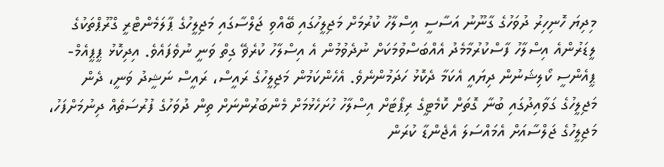މިދިޔަ ހޮނިހިރު ދުވަހުގެ ގާނޫނު އަސާސީ އިސްލާހު ކުރުމަށް މަޖިލީހުގައި ބޭއްވި ޖަލްސާގައި މަޖިލީހުގެ ޕާލަމެންޓްރީ ގްރޫޕްތަކުގެ ލީޑަރުންއެ އިސްލާހު ފާސްކުރުމާމެދު އެއްބަސްވުމަކަށް ނުދެވުމުން އެ އިސްލާހު ކުރެޥޭ ގިތް ވަނީ ނުވެފައެވެ. އިދިކޮޅު ޕީޕީއެމް-ޕީއެންސީ ކޯލިޝަނުން ދިޔައީ އެކަމާ ދެކޮޅު ހަދަމުންނެވެ. އެހެންކަމުން މަޖިލީހުގެ ރައީސް، ރައީސް ނަޝީދު ވަނީ، ދެން މަޖިލީހުގެ ގަވާއިދުގައި ބުނާ ގޮތަށް ކޮމެޓީގެ ރިޕޯޓަށް އިސްލާހު ހުށަހެޅުމަށް މެންބަރުންނަށް ތިން ދުވަހުގެ ފުރުސަތެއް ދިނުމަށްފަހު، މަޖިލީހުގެ ޖަލްސާއަށް އެމައްސަލަ އެޖެންޑާ ކުރަން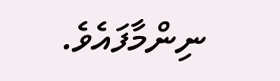ނިންމާފައެވެ.